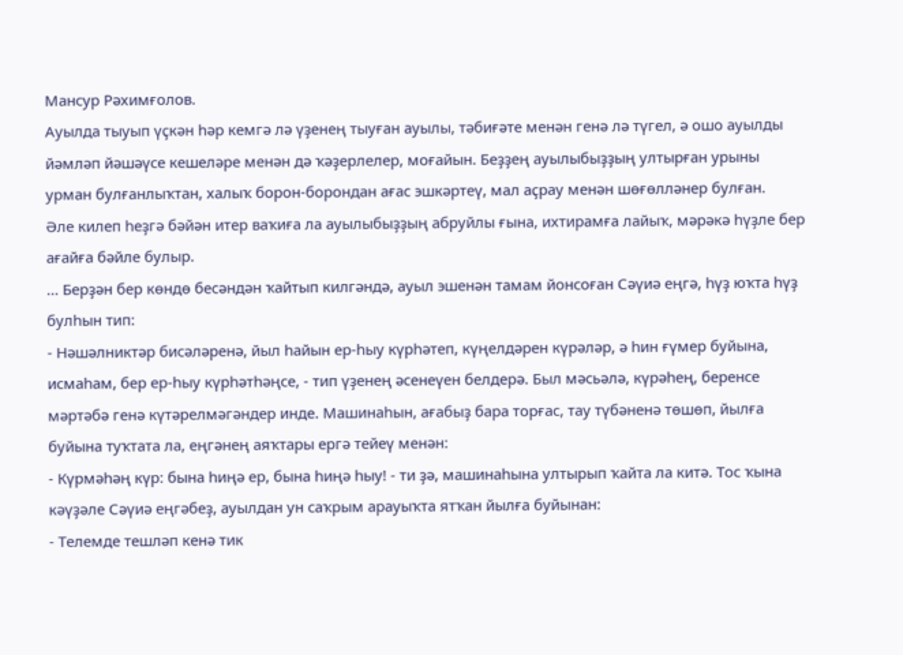Мансур Рәхимғолов.
Ауылда тыуып үҫкән һәр кемгә лә үҙенең тыуған ауылы, тәбиғәте менән генә лә түгел, ә ошо ауылды йәмләп йәшәүсе кешеләре менән дә ҡәҙерлелер, моғайын. Беҙҙең ауылыбыҙҙың ултырған урыны урман булғанлыҡтан, халыҡ борон-борондан ағас эшкәртеү, мал аҫрау менән шөғөлләнер булған.
Әле килеп һеҙгә бәйән итер ваҡиға ла ауылыбыҙҙың абруйлы ғына, ихтирамға лайыҡ, мәрәкә һүҙле бер ағайға бәйле булыр.
... Берҙән бер көндө бесәндән ҡайтып килгәндә, ауыл эшенән тамам йонсоған Сәүиә еңгә, һүҙ юҡта һүҙ булһын тип:
- Нәшәлниктәр бисәләренә, йыл һайын ер-һыу күрһәтеп, күңелдәрен күрәләр, ә һин ғүмер буйына, исмаһам, бер ер-һыу күрһәтһәңсе, - тип үҙенең әсенеүен белдерә. Был мәсьәлә, күрәһең, беренсе мәртәбә генә күтәрелмәгәндер инде. Машинаһын, ағабыҙ бара торғас, тау түбәненә төшөп, йылға буйына туҡтата ла, еңгәнең аяҡтары ергә тейеү менән:
- Күрмәһәң күр: бына һиңә ер, бына һиңә һыу! - ти ҙә, машинаһына ултырып ҡайта ла китә. Тос ҡына кәүҙәле Сәүиә еңгәбеҙ, ауылдан ун саҡрым арауыҡта ятҡан йылға буйынан:
- Телемде тешләп кенә тик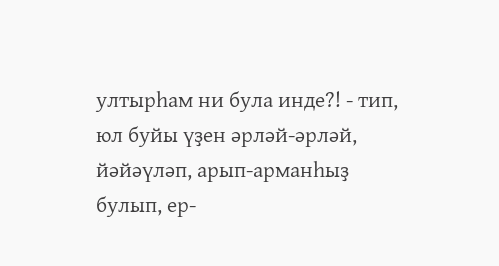ултырһам ни була инде?! - тип, юл буйы үҙен әрләй-әрләй, йәйәүләп, арып-арманһыҙ булып, ер-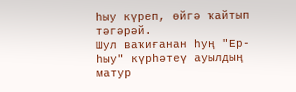һыу күреп, өйгә ҡайтып тәгәрәй.
Шул ваҡиғанан һуң "Ер-һыу" күрһәтеү ауылдың матур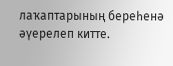лаҡаптарының береһенә әүерелеп китте.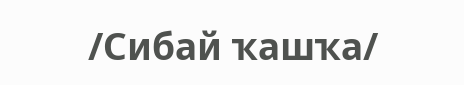/Сибай ҡашҡа/